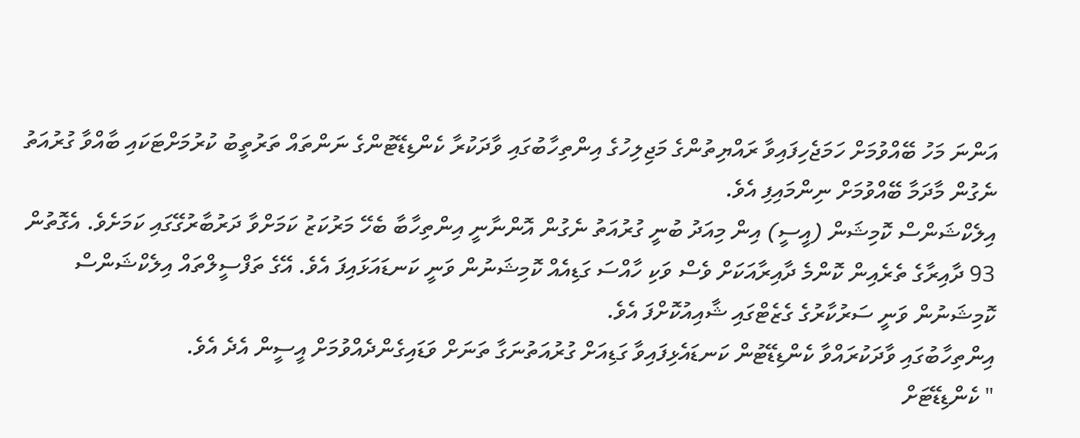އަންނަ މަހު ބޭއްވުމަށް ހަމަޖެހިފައިވާ ރައްޔިތުންގެ މަޖިލިހުގެ އިންތިހާބުގައި ވާދަކުރާ ކެންޑިޑޭޓުންގެ ނަންތައް ތަރުތީބު ކުރުމަށްޓަކައި ބާއްވާ ގުރުއަތު ނެގުން މާދަމާ ބޭއްވުމަށް ނިންމައިފި އެވެ.
އިލެކްޝަންސް ކޮމިޝަން (އީސީ) އިން މިއަދު ބުނީ ގުރުއަތު ނެގުން އޮންނާނީ އިންތިހާބާ ބެހޭ މަރުކަޒު ކަމަށްވާ ދަރުބާރުގޭގައި ކަމަށެވެ. އެގޮތުން 93 ދާއިރާގެ ތެރެއިން ކޮންމެ ދާއިރާއަކަށް ވެސް ވަކި ހާއްސަ ގަޑިއެއް ކޮމިޝަނުން ވަނީ ކަނޑައަޅައިފަ އެވެ. އޭގެ ތަފްސީލްތައް އިލެކްޝަންސް ކޮމިޝަނުން ވަނީ ސަރުކާރުގެ ގެޒެޓްގައި ޝާއިއުކޮށްފަ އެވެ.
އިންތިހާބުގައި ވާދަކުރައްވާ ކެންޑިޑޭޓުން ކަނޑައެޅިފައިވާ ގަޑިއަށް ގުރުއަތުނަގާ ތަނަށް ވަޑައިގެންދެއްވުމަށް އީސީން އެދެ އެވެ.
" ކެންޑިޑޭޓަށް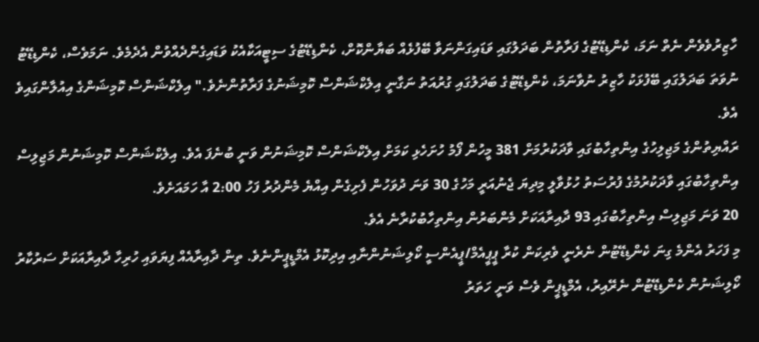ހާޒިރުވެވެން ނެތް ނަމަ، ކެންޑިޑޭޓުގެ ފަރާތުން ބަދަލުގައި ވަޑައިގަންނަވާ ބޭފުޅެއް ބަޔާންކޮށް، ކެންޑިޑޭޓުގެ ސިޓީއަކާއެކު ވަޑައިގެންދެއްވުން އެދެމެވެ. ނަމަވެސް، ކެންޑިޑޭޓު ނުވަތަ ބަދަލުގައި ބޭފުޅަކު ހާޒިރު ނުވާނަމަ، ކެންޑިޑޭޓުގެ ބަދަލުގައި ގުރުއަތު ނަގާނީ އިލެކްޝަންސް ކޮމިޝަނުގެ ފަރާތުންނެވެ." އިލެކްޝަންސް ކޮމިޝަންގެ އިއުލާންގައިވެ އެވެ.
ރައްޔިތުންގެ މަޖިލިހުގެ އިންތިހާބުގައި ވާދަކުރުމަށް 381 މީހުން ފޯމު ހުށަހެޅި ކަމަށް އިލެކްޝަންސް ކޮމިޝަނުން ވަނީ ބުނެފަ އެވެ. އިލެކްޝަންސް ކޮމިޝަނުން މަޖިލިސް އިންތިހާބުގައި ވާދަކުރުމުގެ ފުރުސަތު ހުޅުވާލީ މިދިޔަ ޖެނުއަރީ މަހުގެ 30 ވަނަ ދުވަހުން ފެށިގެން އިއްޔެ މެންދުރު ފަހު 2:00 އާ ހަމައަށެވެ.
20 ވަނަ މަޖިލިސް އިންތިހާބުގައި 93 ދާއިރާއަކަށް މެންބަރުން އިންތިހާބުކުރާނެ އެވެ.
މި ފަހަރު އެންމެ ގިނަ ކެންޑިޑޭޓުން ނެރެނީ ވެރިކަން ކުރާ ޕީޕީއެމް/ޕީއެންސީ ކޯލިޝަނުންނާއި އިދިކޮޅު އެމްޑީޕީންނެވެ. ތިން ދާއިރާއެއް ފިޔަވައި ހުރިހާ ދާއިރާއަކަށް ސަރުކާރު ކޯލިޝަނުން ކެންޑިޑޭޓުން ނެރޭއިރު، އެމްޑީޕީން ވެސް ވަނީ ހަތަރު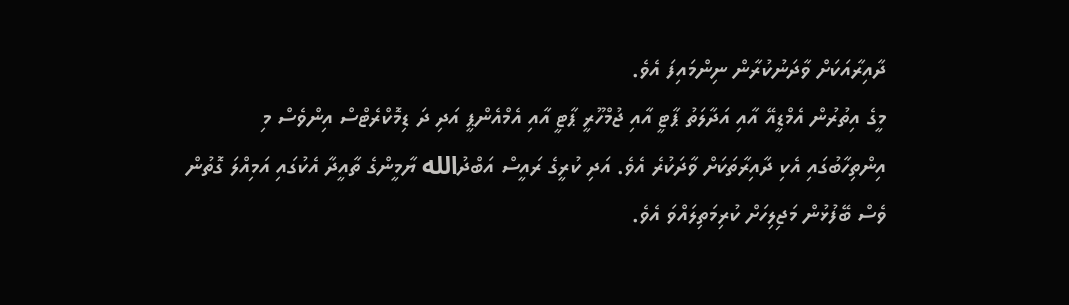ދާއިރާއަކަށް ވާދަނުކުރާން ނިންމައިފަ އެވެ.
މީގެ އިތުރުން އެމްޑީއޭ އާއި އަދާލަތު ޕާޓީ އާއި ޖުމްހޫރީ ޕާޓީ އާއި އެމްއެންޕީ އަދި ދަ ޑިމޮކްރެޓްސް އިންވެސް މި އިންތިހާބުގައި އެކި ދާއިރާތަކަށް ވާދަކުރެ އެވެ. އަދި ކުރީގެ ރައީސް އަބްދުالله ޔާމީންގެ ތާއީދާ އެކުގައި އަމިއްލަ ގޮތުން ވެސް ބޭފުޅުން މަޖިލިހަށް ކުރިމަތިލައްވަ އެވެ.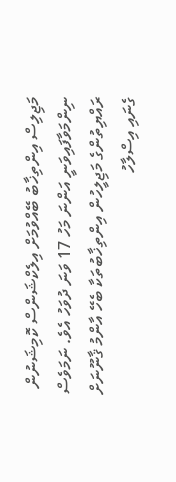މަޖިލިސް އިންތިޚާބު ބޭއްވުމަށް އިލެކްޝަންސް ކޮމިޝަނުން ނިންމަވާފައިވަނީ އަންނަ މަހު 17 ވަނަ ދުވަހު އެވެ. ނަމަވެސް ރައްޔިތުންގެ މަޖިލީހުން އިންތިޚާބުތަކާ ބެހޭ އާންމު ޤާނޫނަށް ގެނައި އިސްލާހު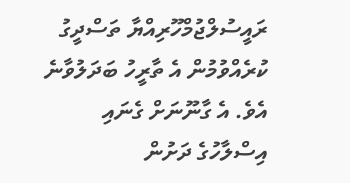ރައީސުލްޖުމްހޫރިއްޔާ ތަސްދީގު ކުރެއްވުމުން އެ ތާރީހު ބަދަލުވާނެ އެވެ. އެ ގާނޫނަށް ގެނައި އިސްލާހުގެ ދަށުން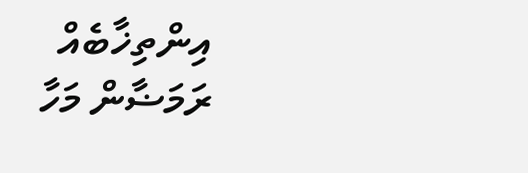އިންތިޚާބެއް ރަމަޟާން މަހާ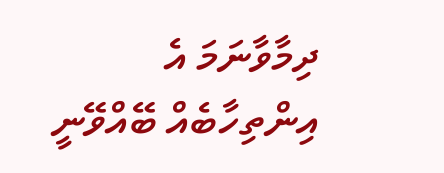ދިމާވާނަމަ އެ އިންތިހާބެއް ބޭއްވޭނީ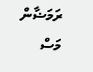ރަމަޟާން މަސް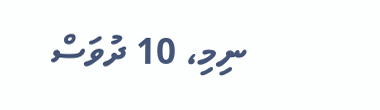ނިމި، 10 ދުވަސް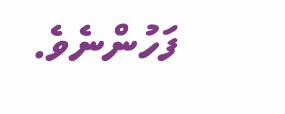ފަހުންނެވެ.